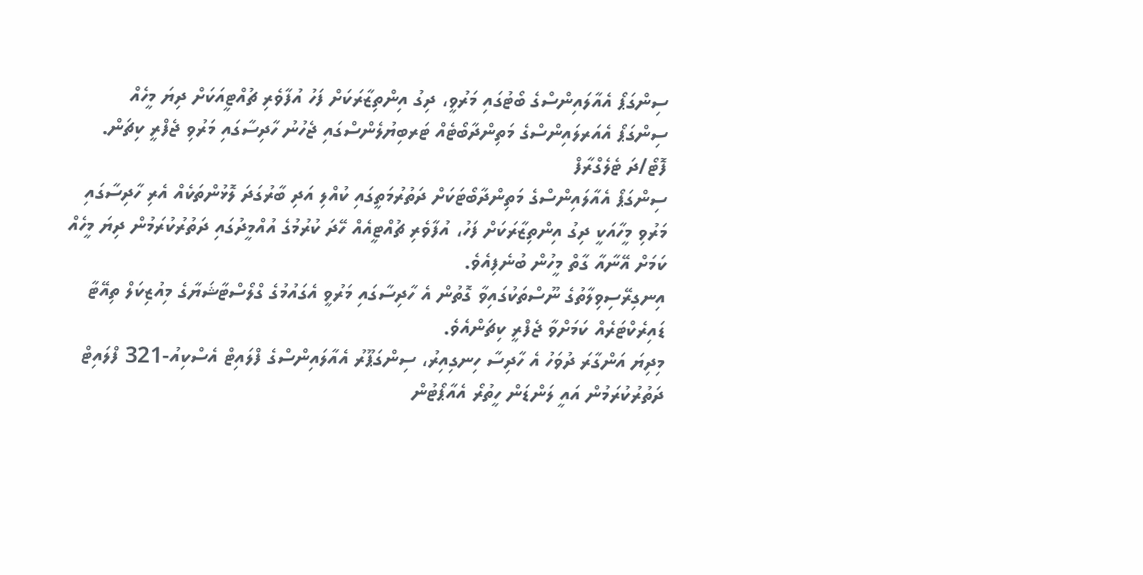ސިންގަޕޯ އެއާލައިންސްގެ ބޯޓުގައި މަރުވީ، ދިގު އިންތިޒާރަކަށް ފަހު އުފާވެރި ޗުއްޓީއަކަށް ދިޔަ މީހެއް
ސިންގަޕޯ އެއަރލައިންސްގެ މަތިންދާބޯޓެއް ޓަރބިޔުލެންސްގައި ޖެހުނު ހާދިސާގައި މަރުވި ޖެފްރީ ކިޗަން. ފޮޓޯ/ދަ ޓެލެގްރާފް
ސިންގަޕޯ އެއާލައިންސްގެ މަތިންދާބޯޓަކަށް ދަތުރުމަތީގައި ކުއްލި އަދި ބާރުގަދަ ލޮޅުންތަކެއް އެރި ހާދިސާގައި މަރުވި މީހާއަކީ ދިގު އިންތިޒާރަކަށް ފަހު، އުފާވެރި ޗުއްޓީއެއް ހޭދަ ކުރުމުގެ އުއްމީދުގައި ދަތުރުކުރަމުން ދިޔަ މީހެއް ކަމަށް އޭނާއާ ގާތް މީހުން ބުނެފިއެވެ.
އިނގިރޭސިވިލާތުގެ ނޫސްތަކުގައިވާ ގޮތުން އެ ހާދިސާގައި މަރުވީ އެގައުމުގެ ގްލޯސްޓާޝަޔާގެ މިއުޒިކަލް ތިއޭޓާ ޑައިރެކްޓަރެއް ކަމަށްވާ ޖެފްރީ ކިޗަންއެވެ.
މިދިޔަ އަންގާރަ ދުވަހު އެ ހާދިސާ ހިނގިއިރު، ސިންގަޕޫރު އެއާލައިންސްގެ ފްލައިޓް އެސްކިއު-321 ފްލައިޓް ދަތުރުކުރަމުން އައީ ލަންޑަން ހީތުރޯ އެއާޕޯޓުން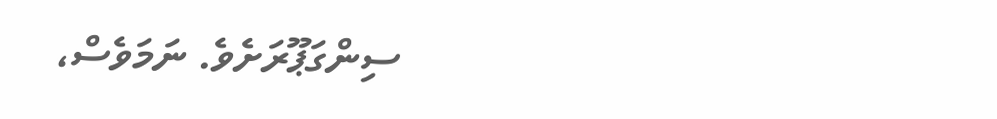ސިންގަޕޫރަށެވެ. ނަމަވެސް،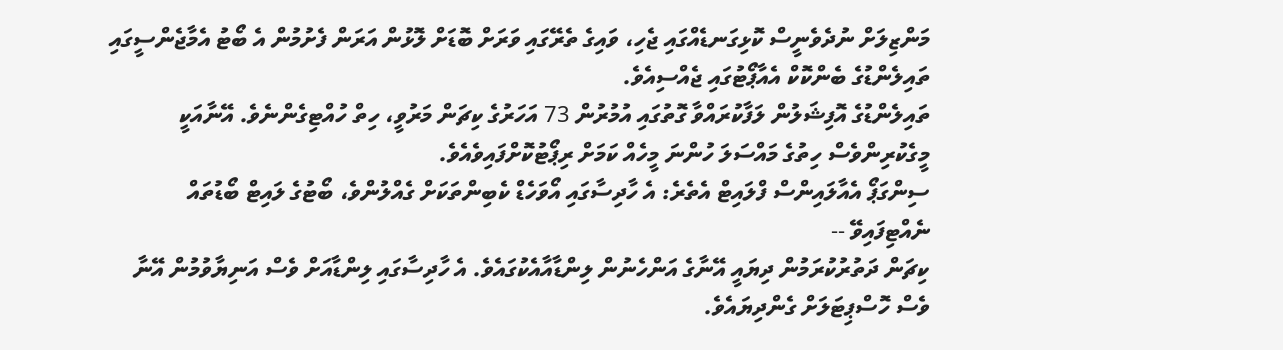މަންޒިލަށް ނުދެވެނީސް ކޮޅިގަނޑެއްގައި ޖެހި، ވައިގެ ތެރޭގައި ވަރަށް ބޮޑަށް ލޮޅުން އަރަން ފެށުމުން އެ ބޯޓު އެމާޖެންސީގައި ތައިލެންޑުގެ ބެންކޮކް އެއާޕޯޓުގައި ޖެއްސިއެވެ.
ތައިލެންޑުގެ އޮފިޝަލުން ލަފާކުރައްވާ ގޮތުގައި އުމުރުން 73 އަހަރުގެ ކިޗަން މަރުވީ، ހިތް ހުއްޓިގެންނެވެ. އޭނާއަކީ މީގެކުރިންވެސް ހިތުގެ މައްސަލަ ހުންނަ މީހެއް ކަމަށް ރިޕޯޓުކޮށްފައިވެއެވެ.
ސިންގަޕޯ އެއާލައިންސް ފްލައިޓް އެތެރެ: އެ ހާދިސާގައި އޯވަހެޑް ކެބިންތަކަށް ގެއްލުންވެ، ބޯޓުގެ ލައިޓް ބޯޑުތައް ނެއްޓިފައިވޭ --
ކިޗަން ދަތުރުކުރަމުން ދިޔައީ އޭނާގެ އަންހެނުން ލިންޑާއާއެކުގައެވެ. އެ ހާދިސާގައި ލިންޑާއަށް ވެސް އަނިޔާވުމުން އޭނާ ވެސް ހޮސްޕިޓަލަށް ގެންދިޔައެވެ.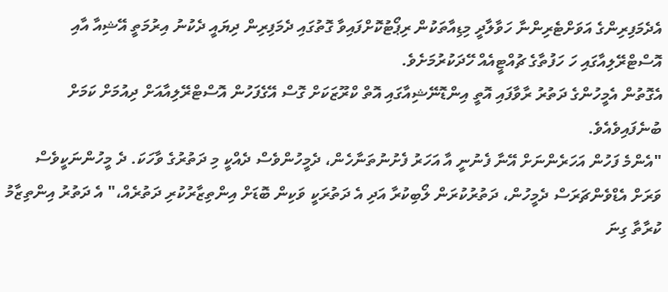އެދެމަފިރިންގެ އަވަށްޓެރިންނާ ހަވާލާދީ މިޑިއާތަކުން ރިޕޯޓުކޮށްފައިވާ ގޮތުގައި ދެމަފިރިން ދިޔައީ ދެކުނު އިރުމަތީ އޭޝިއާ އާއި އޮސްޓްރޭލިއާގައި ހަ ހަފުތާގެ ޗުއްޓީއެއް ހޭދަކުރުމަށެވެ.
އެގޮތުން އެމީހުންގެ ދަތުރު ރާވާފައި އޮތީ އިންޑޮނޭޝިއާގައި އޮތް ކްރޫޒަކަށް ގޮސް އޭގެފަހުން އޮސްޓްރޭލިއާއަށް ދިއުމަށް ކަމަށް ބުނެފައިވެއެވެ.
"އެންމެ ފަހުން އަހަރެންނަށް އޭނާ ފެނުނީ އާ އަހަރު ފެށުނުތަނާހެން، ދެމީހުންވެސް ދެއްކީ މި ދަތުރުގެ ވާހަކަ. ދެ މީހުންނަކީވެސް ވަރަށް އެޑްވެންޗަރަސް ދެމީހުން، ދަތުރުކުރަން ލޯބިކުރާ އަދި އެ ދަތުރަކީ ވަކިން ބޮޑަށް އިންތިޒާރުކުރި ދަތުރެއް،" އެ ދަތުރު އިންތިޒާމު ކުރާތާ ގިނަ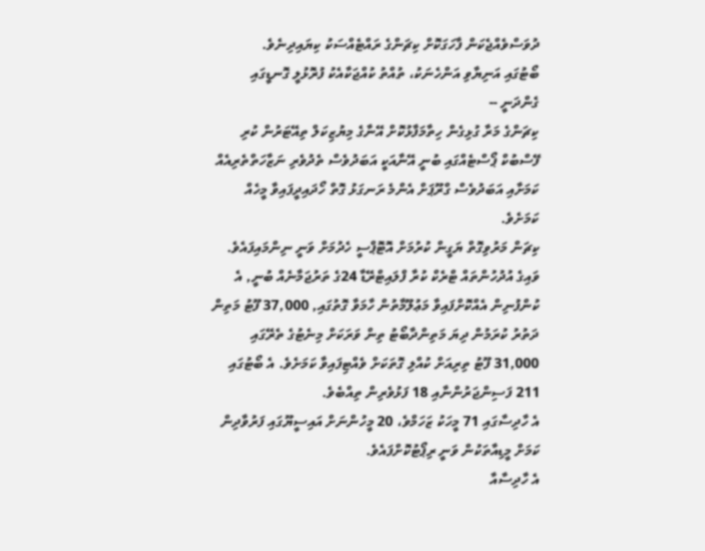ދުވަސްވެއްޖެކަން ފާހަގަކޮށް ކިޗަންގެ ރައްޓެއްސަކު ކިޔައިދިނެވެ.
ބޯޓުގައި އަނިޔާވި އަންހެނަކު، ތުއްތު ކުއްޖަކާއެކު ފުރޮޅުލީ ގޮނޑީގައި ގެންދަނީ --
ކިޗަންގެ މަރާ ގުޅިގެން ހިތާމަފާޅުކޮށް އޭނާގެ މިޔުޒިކަލް ތިއޭޓަރުން ކުރި ފޭސްބުކް ޕޯސްޓެއްގައި ބުނީ އޭނާއަކީ އަބަދުވެސް ތެދުވެރި ނަޒާހަތްތެރިއެއް ކަމަށާއި އަބަދުވެސް ގްރޫޕަށް އެންމެ ރަނގަޅު ގޮތް ހޯދައިދީފައިވާ މީހެއް ކަމަށެވެ.
ކިޗަން މަރުވިގޮތް ޔަގީން ކުރުމަށް އޮޓޮޕްސީ ހެދުމަށް ވަނީ ނިންމައިފައެވެ.
ވައިގެ އުދުހުންތައް ޓްރެކް ކުރާ ފްލައިޓްރޭޑާ 24ގެ ތަރުޖަމާނެއް ބުނީ, އެ ކުންފުނިން އެއްކޮށްފައިވާ މަޢުލޫމާތުން ހާމަވާ ގޮތުގައި, 37,000 ފޫޓު މަތިން ދަތުރު ކުރަމުން ދިޔަ މަތިންދާބޯޓު ތިން ވަރަކަށް މިނެޓުގެ ތެރޭގައި 31,000 ފޫޓު ތިރިއަށް ކުއްލި ގޮތަކަށް ވެއްޓިފައިވާ ކަމަށެވެ. އެ ބޯޓުގައި 211 ފަސިންޖަރުންނާއި 18 ފަޅުވެރިން ތިއްބެވެ.
އެ ހާދިސާގައި 71 މީހަކު ޒަހަމްވެ، 20 މީހުންނަށް އައިސީޔޫގައި ފަރުވާދިން ކަމަށް މީޑިއާތަކުން ވަނީ ރިޕޯޓުކޮށްފައެވެ.
އެ ހާދިސާއާ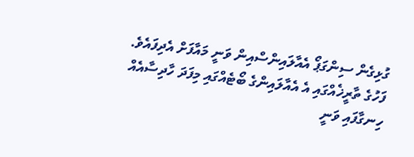ގުޅިގެން ސިންގަޕޯ އެއާލައިންސްއިން ވަނީ މައާފަށް އެދިފައެވެ.
ފަހުގެ ތާރީޚެއްގައި އެ އެއާލައިންގެ ބޯޓެއްގައި މިފަދަ ހާދިސާއެއް ހިނގާފައި ވަނީ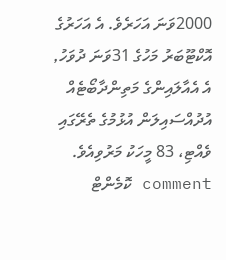2000ވަނަ އަހަރެވެ. އެ އަހަރުގެ އޮކްޓޫބަރު މަހުގެ 31ވަނަ ދުވަހު, އެ އެއާލައިންގެ މަތިންދާބޯޓެއް އުދުއްސައިލަން އުޅުމުގެ ތެރޭގައި ވެއްޓި، 83 މީހަކު މަރުވިއެވެ.
comment ކޮމެންޓް